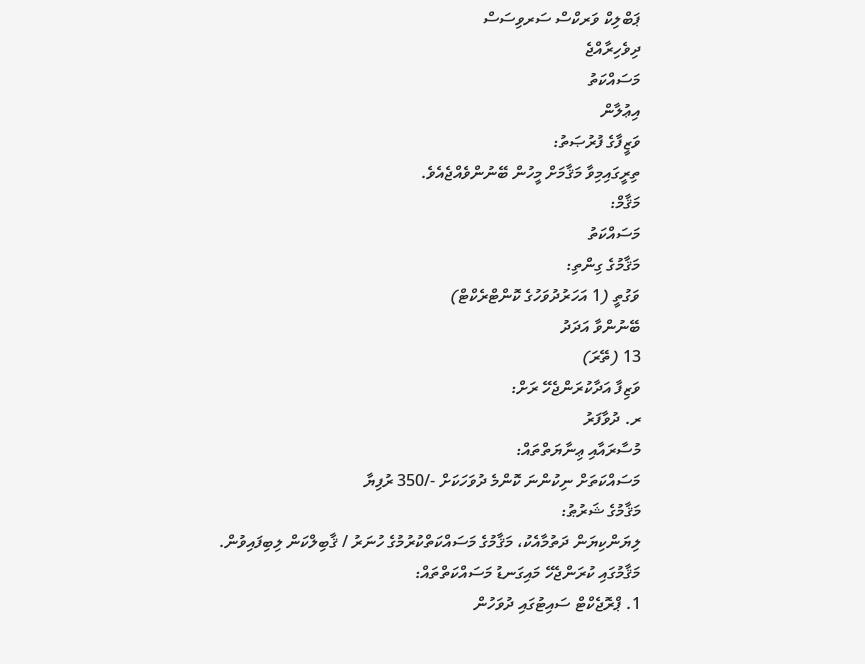ޕަބްލިކް ވަރކްސް ސަރވިސަސް
ދިވެހިރާއްޖެ
މަސައްކަތު
އިޢުލާން
ވަޒީފާގެ ފުރުޞަތު:
ތިރީގައިމިވާ މަޤާމަށް މީހުން ބޭނުންވެއްޖެއެވެ.
މަޤާމް:
މަސައްކަތު
މަޤާމުގެ ގިންތި:
ވަގުތީ (1 އަހަރުދުވަހުގެ ކޮންޓްރެކްޓް)
ބޭނުންވާ އަދަދު
13 (ތޭރަ)
ވަޒިފާ އަދާކުރަންޖެހޭ ރަށް:
ރ. ދުވާފަރު
މުސާރައާއި ޢިނާޔަތްތައް:
މަސައްކަތަށް ނިކުންނަ ކޮންމެ ދުވަހަކަށް -/350 ރުފިޔާ
މަޤާމުގެ ޝަރުޠު:
ލިޔަންކިޔަން ދަތުމާއެކު، މަޤާމުގެ މަސައްކަތްކުރުމުގެ ހުނަރު / ޤާބިލްކަން ލިބިފައިވުން.
މަޤާމުގައި ކުރަންޖެހޭ މައިގަނޑު މަސައްކަތްތައް:
1. ޕްރޮޖެކްޓް ސައިޓުގައި ދުވަހުން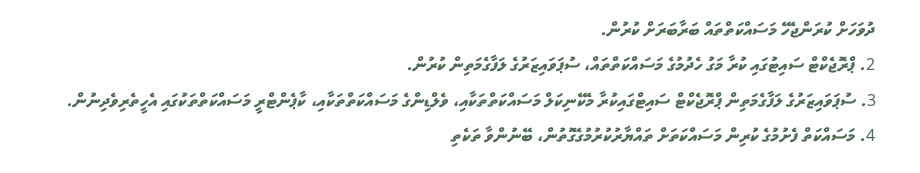ދުވަހަށް ކުރަންޖެހޭ މަސައްކަތްތައް ބަރާބަރަށް ކުރުން.
2. ޕްރޮޖެކްޓް ސައިޓުގައި ކުރާ މަގު ހެދުމުގެ މަސައްކަތްތައް، ސުޕަވައިޒަރުގެ ލަފާގެމަތިން ކުރުން.
3. ސުޕަވައިޒަރުގެ ލަފާގެމަތިން ޕްރޮޖެކްޓް ސައިޓްގައިކުރާ މެކޭނިކަލް މަސައްކަތްތަކާއި، ވެލްޑިންގެ މަސައްކަތްތަކާއި، ކާޕެންޓްރީ މަސައްކަތްތަކުގައި އެހީތެރިވެދިނުން.
4. މަސައްކަތް ފެށުމުގެ ކުރިން މަސައްކަތަށް ތައްޔާރުކުރުމުގެގޮތުން، ބޭނުންވާ ތަކެތި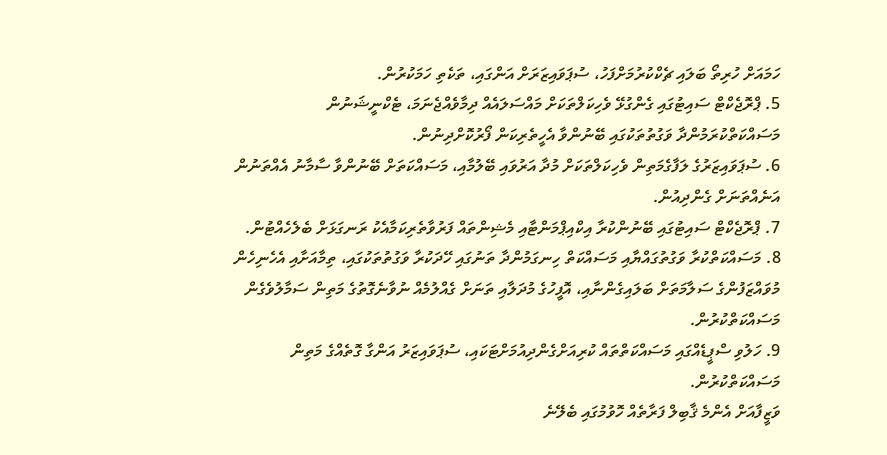ހަމައަށް ހުރިތޯ ބަލައި ޗެކްކުރުމަށްފަހު، ސުޕަވައިޒަރަށް އަންގައި، ތަކެތި ހަމަކުރުން.
5. ޕްރޮޖެކްޓް ސައިޓުގައި ގެންގުޅޭ ވެހިކަލްތަކަށް މައްސަލައެއް ދިމާވެއްޖެނަމަ، ޓެކްނީޝަނުން މަސައްކަތްކުރަމުންދާ ވަގުތުތަކުގައި ބޭނުންވާ އެހީތެރިކަން ފޯރުކޮށްދިނުން.
6. ސުޕަވައިޒަރުގެ ލަފާގެމަތިން ވެހިކަލްތަކަށް މުދާ އަރުވައި ބޭލުމާއި، މަސައްކަތަށް ބޭނުންވާ ސާމާނު އެއްތަނުން އަނެއްތަނަށް ގެންދިއުން.
7. ޕްރޮޖެކްޓް ސައިޓުގައި ބޭނުންކުރާ އިކްއިޕްމަންޓާއި މެޝިންތައް ފަރުވާތެރިކަމާއެކު ރަނގަޅަށް ބެލެހެއްޓުން.
8. މަސައްކަތްކުރާ ވަގުތުގައްޔާއި މަސައްކަތް ހިނގަމުންދާ ތަނުގައި ހޭދަކުރާ ވަގުތުތަކުގައި، ތިމާއަށާއި އެހެނިހެން މުވައްޒަފުންގެ ސަލާމަތަށް ބަލައިގެންނާއި، އޮފީހުގެ މުދަލާއި ތަނަށް ގެއްލުމެއް ނުވާނެގޮތުގެ މަތިން ސަމާލުވެގެން މަސައްކަތްކުރުން.
9. ހަލުވި ސްޕީޑެއްގައި މަސައްކަތްތައް ކުރިއަށްގެންދިއުމަށްޓަކައި، ސުޕަވައިޒަރު އަންގާ ގޮތެއްގެ މަތިން މަސައްކަތްކުރުން.
ވަޒީފާއަށް އެންމެ ޤާބިލް ފަރާތެއް ހޮވުމުގައި ބެލޭނެ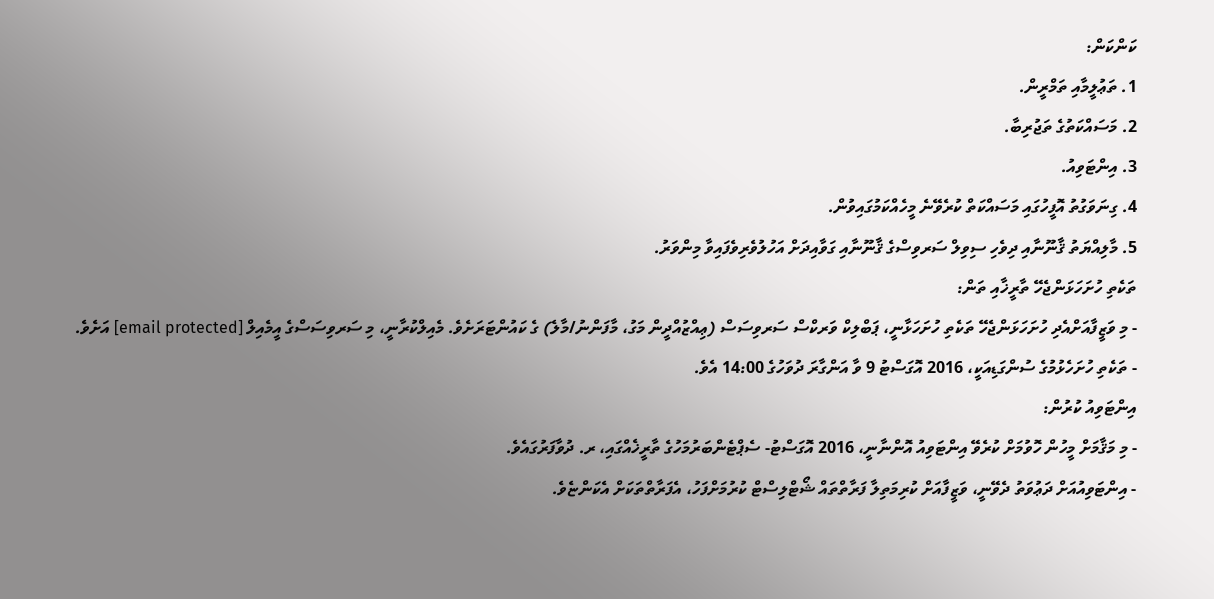ކަންކަން:
1. ތަޢުލީމާއި ތަމްރީން.
2. މަސައްކަތުގެ ތަޖުރިބާ.
3. އިންޓަވިއު.
4. ގިނަވަގުތު އޮފީހުގައި މަސައްކަތް ކުރެވޭނެ މީހެއްކަމުގައިވުން.
5. މާލިއްޔަތު ޤާނޫނާއި ދިވެހި ސިވިލް ސަރވިސްގެ ޤާނޫނާއި ގަވާއިދަށް އަހުލުވެރިވެފައިވާ މިންވަރު.
ތަކެތި ހުށަހަޅަންޖެހޭ ތާރީޚާއި ތަން:
- މި ވަޒީފާއަށްއެދި ހުށަހަޅަންޖެހޭ ތަކެތި ހުށަހަޅާނީ، ޕަބްލިކް ވަރކްސް ސަރވިސަސް (ޢިއްޒުއްދީން މަގު، މާފަންނު/މާލެ) ގެ ކައުންޓަރަށެވެ. މެއިލްކުރާނީ، މި ސަރވިސަސްގެ އީމެއިލް [email protected] އަށެވެ.
- ތަކެތި ހުށަހެޅުމުގެ ސުންގަޑިއަކީ، 2016 އޮގަސްޓު 9 ވާ އަންގާރަ ދުވަހުގެ 14:00 އެވެ.
އިންޓަވިއު ކުރުން:
- މި މަޤާމަށް މީހުން ހޮވުމަށް ކުރެވޭ އިންޓަވިއު އޮންނާނީ، 2016 އޮގަސްޓު- ސެޕްޓެންބަރުމަހުގެ ތާރީޚެއްގައި، ރ. ދުވާފަރުގައެވެ.
- އިންޓަވިއުއަށް ދަޢުވަތު ދެވޭނީ، ވަޒީފާއަށް ކުރިމަތިލާ ފަރާތްތައް ޝޯޓްލިސްޓް ކުރުމަށްފަހު، އެފަރާތްތަކަށް އެކަންޏެވެ.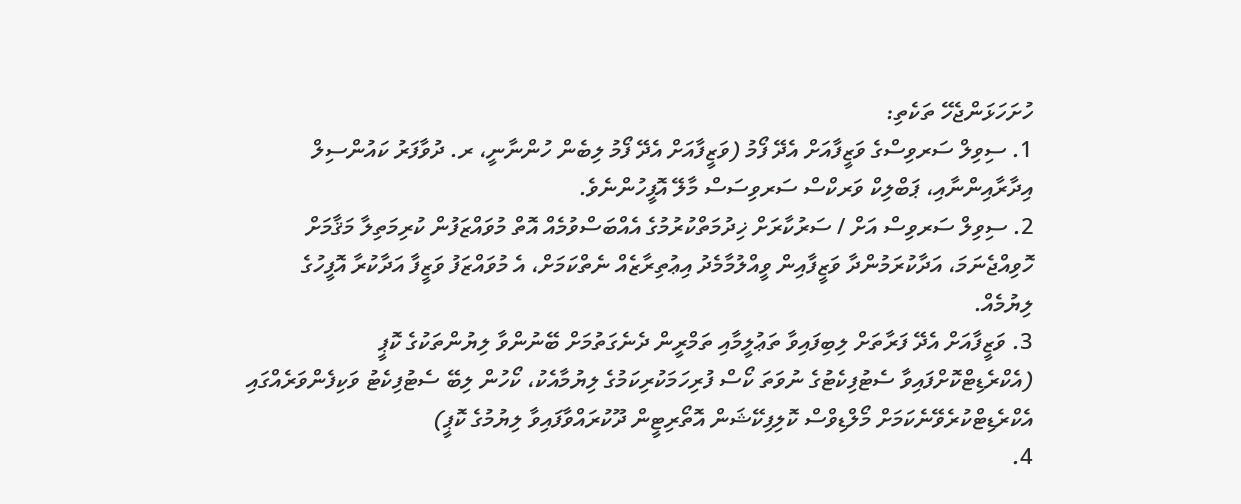ހުށަހަޅަންޖެހޭ ތަކެތި:
1. ސިވިލް ސަރވިސްގެ ވަޒީފާއަށް އެދޭ ފޯމު (ވަޒީފާއަށް އެދޭ ފޯމު ލިބެން ހުންނާނީ، ރ. ދުވާފަރު ކައުންސިލް އިދާރާއިންނާއި، ޕަބްލިކް ވަރކްސް ސަރވިސަސް މާލޭ އޮފީހުންނެވެ.
2. ސިވިލް ސަރވިސް އަށް / ސަރުކާރަށް ޚިދުމަތްކުރުމުގެ އެއްބަސްވުމެއް އޮތް މުވައްޒަފުން ކުރިމަތިލާ މަޤާމަށް ހޮވިއްޖެނަމަ، އަދާކުރަމުންދާ ވަޒީފާއިން ވީއްލުމާމެދު އިޢުތިރާޒެއް ނެތްކަމަށް، އެ މުވައްޒަފު ވަޒީފާ އަދާކުރާ އޮފީހުގެ ލިޔުމެއް.
3. ވަޒީފާއަށް އެދޭ ފަރާތަށް ލިބިފައިވާ ތަޢުލީމާއި ތަމްރީން ދެނެގަތުމަށް ބޭނުންވާ ލިޔުންތަކުގެ ކޮޕީ (އެކްރެޑިޓްކޮށްފައިވާ ސެޓުފިކެޓުގެ ނުވަތަ ކޯސް ފުރިހަމަކުރިކަމުގެ ލިޔުމާއެކު، ކޯހުން ލިބޭ ސެޓުފިކެޓު ވަކިފެންވަރެއްގައި އެކްރެޑިޓްކުރެވޭނެކަމަށް މޯލްޑިވްސް ކޮލިފިކޭޝަން އޮތޯރިޓީން ދޫކުރައްވާފައިވާ ލިޔުމުގެ ކޮޕީ)
4.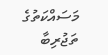މަސައްކަތުގެ ތަޖުރިބާ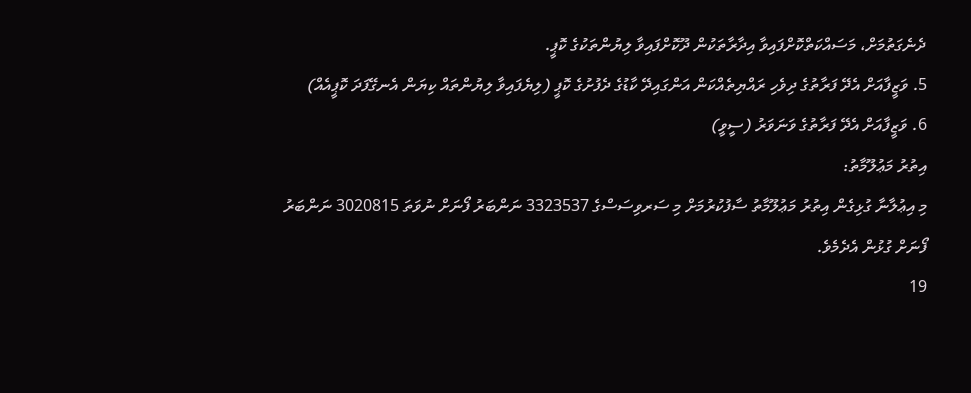ދެނެގަތުމަށް، މަސައްކަތްކޮށްފައިވާ އިދާރާތަކުން ދޫކޮށްފައިވާ ލިޔުންތަކުގެ ކޮޕީ.
5. ވަޒީފާއަށް އެދޭ ފަރާތުގެ ދިވެހި ރައްޔިތެއްކަން އަންގައިދޭ ކާޑުގެ ދެފުށުގެ ކޮޕީ (ލިޔެފައިވާ ލިޔުންތައް ކިޔަން އެނގޭފަދަ ކޮޕީއެއް)
6. ވަޒީފާއަށް އެދޭ ފަރާތުގެ ވަނަވަރު (ސީވީ)
އިތުރު މަޢުލޫމާތު:
މި އިޢުލާނާ ގުޅިގެން އިތުރު މަޢުލޫމާތު ސާފުކުރުމަށް މި ސަރވިސަސްގެ 3323537 ނަންބަރު ފޯނަށް ނުވަތަ 3020815 ނަންބަރު ފޯނަށް ގުޅުން އެދެމެވެ.
19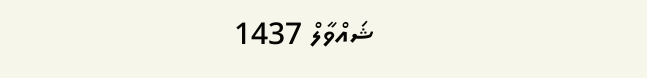ޝައްވާލް 1437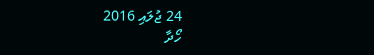24 ޖުލައި 2016
ހޯދާ